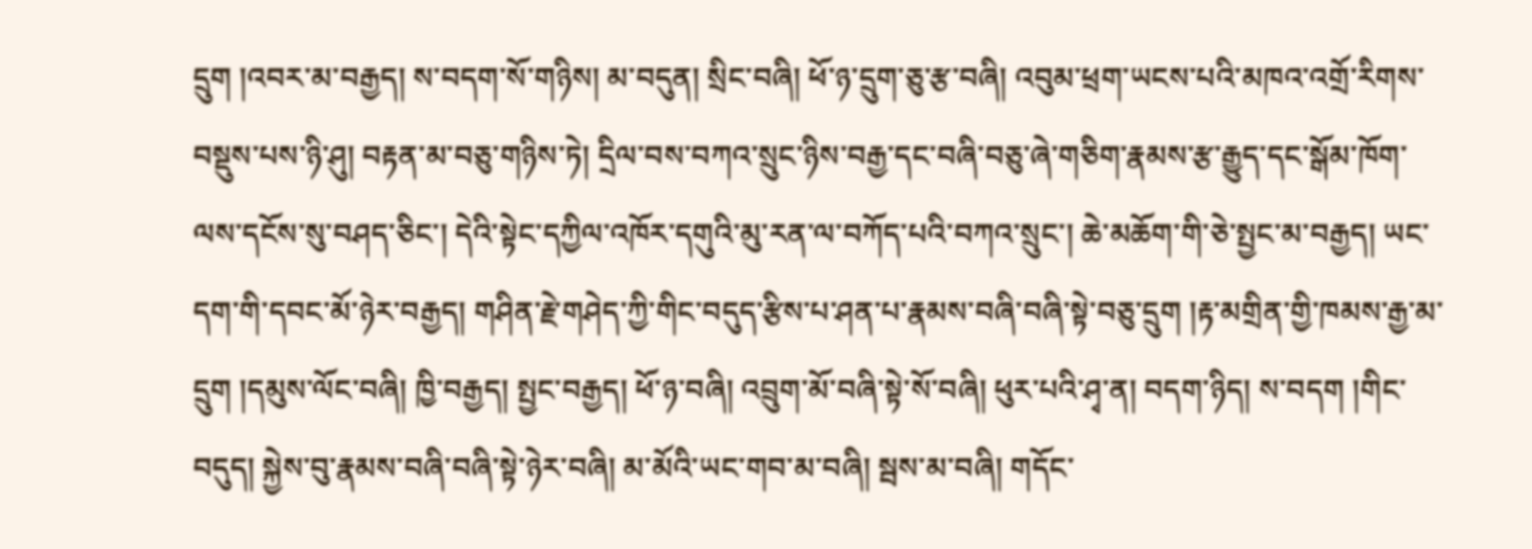དྲུག །འབར་མ་བརྒྱད། ས་བདག་སོ་གཉིས། མ་བདུན། སྲིང་བཞི། ཕོ་ཉ་དྲུག་ཅུ་རྩ་བཞི། འབུམ་ཕྲག་ཡངས་པའི་མཁའ་འགྲོ་རིགས་བསྡུས་པས་ཉི་ཤུ། བརྟན་མ་བཅུ་གཉིས་ཏེ། དྲིལ་བས་བཀའ་སྲུང་ཉིས་བརྒྱ་དང་བཞི་བཅུ་ཞེ་གཅིག་རྣམས་རྩ་རྒྱུད་དང་སྒོམ་ཁོག་ལས་དངོས་སུ་བཤད་ཅིང་། དེའི་སྟེང་དཀྱིལ་འཁོར་དགུའི་མུ་རན་ལ་བཀོད་པའི་བཀའ་སྲུང་། ཆེ་མཆོག་གི་ཅེ་སྤྱང་མ་བརྒྱད། ཡང་དག་གི་དབང་མོ་ཉེར་བརྒྱད། གཤིན་རྗེ་གཤེད་ཀྱི་གིང་བདུད་རྩིས་པ་ཤན་པ་རྣམས་བཞི་བཞི་སྟེ་བཅུ་དྲུག །རྟ་མགྲིན་གྱི་ཁམས་རྒྱ་མ་དྲུག །དམུས་ལོང་བཞི། ཁྱི་བརྒྱད། སྤྱང་བརྒྱད། ཕོ་ཉ་བཞི། འབྲུག་མོ་བཞི་སྟེ་སོ་བཞི། ཕུར་པའི་ཤྭ་ན། བདག་ཉིད། ས་བདག །གིང་བདུད། སྐྱེས་བུ་རྣམས་བཞི་བཞི་སྟེ་ཉེར་བཞི། མ་མོའི་ཡང་གབ་མ་བཞི། སྦས་མ་བཞི། གདོང་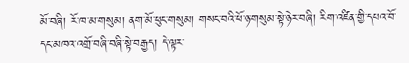མོ་བཞི། རོ་ཁ་མ་གསུམ། ནག་མོ་ཕུང་གསུམ། གསང་བའི་ཕོ་ཉ་གསུམ་སྟེ་ཉེར་བཞི། རིག་འཛིན་གྱི་དཔའ་བོ་དང་མཁའ་འགྲོ་བཞི་བཞི་སྟེ་བརྒྱད། དེ་ལྟར་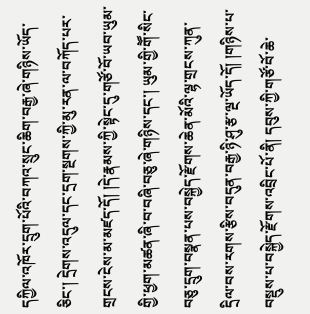དཀྱིལ་འཁོར་དྲུག་པོའི་བཀའ་སྲུང་ཆིག་བརྒྱ་ཞེ་གཉིས་ཡོད་ཅིང་། དྲེགས་འདུལ་དང་དྲག་སྔགས་ཀྱི་མུ་རན་ལ་བཀོད་པར་གྲངས་ངེས་མ་མཛད་དོ། །དེ་རྣམས་ཀྱི་སྟེང་དུ་གཙོ་བོ་ཡབ་ཡུམ་གྱི་ཕྱག་མཚན་ཞི་བ་བཞི་བཅུ་ཞེ་གཉིས་དང་། ཡུམ་གྱི་གཽ་སིང་བཅུ་དྲུག་བསྣན་པས་བསྐྱེད་རྫོགས་ཆེན་མོའི་ལྷ་གྲངས་ཀུན་དྲིལ་བས་རགས་རྩིས་བདུན་བརྒྱ་ཉི་ཤུ་རྩ་ལྔ་ཡོད་དོ། །གཉིས་པ་བསྡུས་པ་བསྐྱེད་རྫོགས་འབྲིང་པོ་ནི། དབུས་ཀྱི་གཙོ་བོ་ཆེ་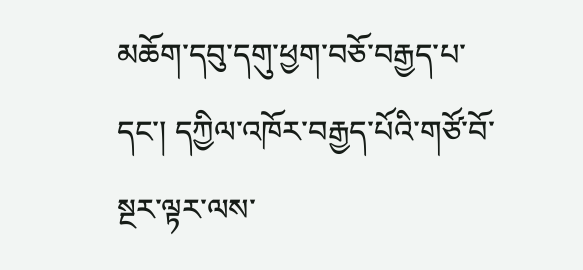མཆོག་དབུ་དགུ་ཕྱག་བཅོ་བརྒྱད་པ་དང་། དཀྱིལ་འཁོར་བརྒྱད་པོའི་གཙོ་བོ་སྔར་ལྟར་ལས་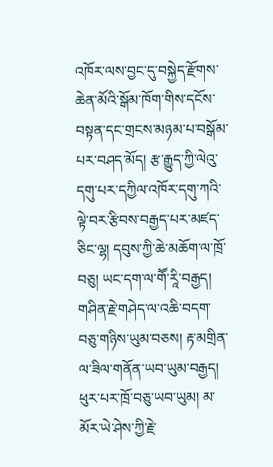འཁོར་ལས་བྱང་དུ་བསྐྱེད་རྫོགས་ཆེན་མོའི་སྒོམ་ཁོག་གིས་དངོས་བསྟན་དང་གྲངས་མཉམ་པ་བསྒོམ་པར་བཤད་མོད། རྩ་རྒྱུད་ཀྱི་ལེའུ་དགུ་པར་དཀྱིལ་འཁོར་དགུ་ཀའི་ལྟེ་བར་རྩིབས་བརྒྱད་པར་མཛད་ཅིང་ལྷ། དབུས་ཀྱི་ཆེ་མཆོག་ལ་ཁྲོ་བཅུ། ཡང་དག་ལ་གཽ་རཱི་བརྒྱད། གཤིན་རྗེ་གཤེད་ལ་འཆི་བདག་བཅུ་གཉིས་ཡུམ་བཅས། རྟ་མགྲིན་ལ་ཟིལ་གནོན་ཡབ་ཡུམ་བརྒྱད། ཕུར་པར་ཁྲོ་བཅུ་ཡབ་ཡུམ། མ་མོར་ཡེ་ཤེས་ཀྱི་རྗེ་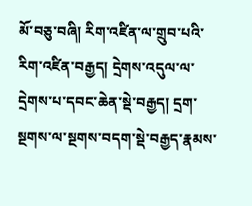མོ་བཅུ་བཞི། རིག་འཛིན་ལ་གྲུབ་པའི་རིག་འཛིན་བརྒྱད། དྲེགས་འདུལ་ལ་དྲེགས་པ་དབང་ཆེན་སྡེ་བརྒྱད། དྲག་སྔགས་ལ་སྔགས་བདག་སྡེ་བརྒྱད་རྣམས་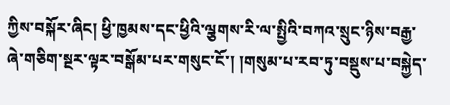ཀྱིས་བསྐོར་ཞིང། ཕྱི་ཁྱམས་དང་ཕྱིའི་ལྕགས་རི་ལ་སྤྱིའི་བཀའ་སྲུང་ཉིས་བརྒྱ་ཞེ་གཅིག་སྔར་ལྟར་བསྒོམ་པར་གསུང་ངོ་། །གསུམ་པ་རབ་ཏུ་བསྡུས་པ་བསྐྱེད་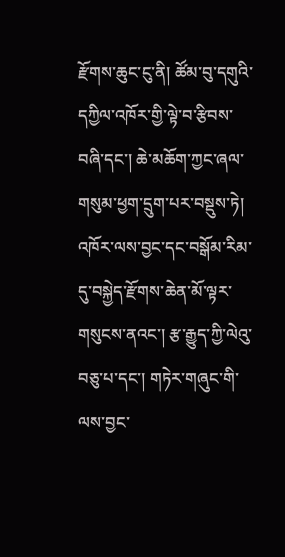རྫོགས་ཆུང་ངུ་ནི། ཚོམ་བུ་དགུའི་དཀྱིལ་འཁོར་གྱི་ལྟེ་བ་རྩིབས་བཞི་དང་། ཆེ་མཆོག་ཀྱང་ཞལ་གསུམ་ཕྱག་དྲུག་པར་བསྡུས་ཏེ། འཁོར་ལས་བྱང་དང་བསྒོམ་རིམ་དུ་བསྐྱེད་རྫོགས་ཆེན་མོ་ལྟར་གསུངས་ནའང་། རྩ་རྒྱུད་ཀྱི་ལེའུ་བཅུ་པ་དང་། གཏེར་གཞུང་གི་ལས་བྱང་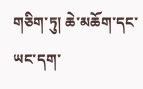གཅིག་ཏུ། ཆེ་མཆོག་དང་ཡང་དག་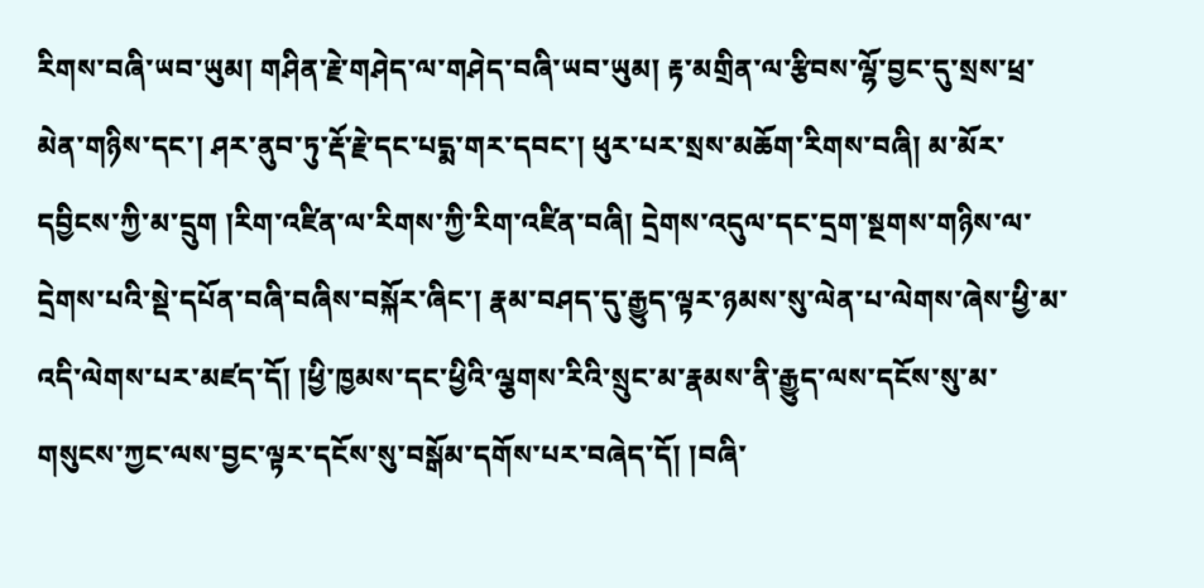རིགས་བཞི་ཡབ་ཡུམ། གཤིན་རྗེ་གཤེད་ལ་གཤེད་བཞི་ཡབ་ཡུམ། རྟ་མགྲིན་ལ་རྩིབས་ལྷོ་བྱང་དུ་སྲས་ཕྲ་མེན་གཉིས་དང་། ཤར་ནུབ་ཏུ་རྡོ་རྗེ་དང་པདྨ་གར་དབང་། ཕུར་པར་སྲས་མཆོག་རིགས་བཞི། མ་མོར་དབྱིངས་ཀྱི་མ་དྲུག །རིག་འཛིན་ལ་རིགས་ཀྱི་རིག་འཛིན་བཞི། དྲེགས་འདུལ་དང་དྲག་སྔགས་གཉིས་ལ་དྲེགས་པའི་སྡེ་དཔོན་བཞི་བཞིས་བསྐོར་ཞིང་། རྣམ་བཤད་དུ་རྒྱུད་ལྟར་ཉམས་སུ་ལེན་པ་ལེགས་ཞེས་ཕྱི་མ་འདི་ལེགས་པར་མཛད་དོ། །ཕྱི་ཁྱམས་དང་ཕྱིའི་ལྕགས་རིའི་སྲུང་མ་རྣམས་ནི་རྒྱུད་ལས་དངོས་སུ་མ་གསུངས་ཀྱང་ལས་བྱང་ལྟར་དངོས་སུ་བསྒོམ་དགོས་པར་བཞེད་དོ། །བཞི་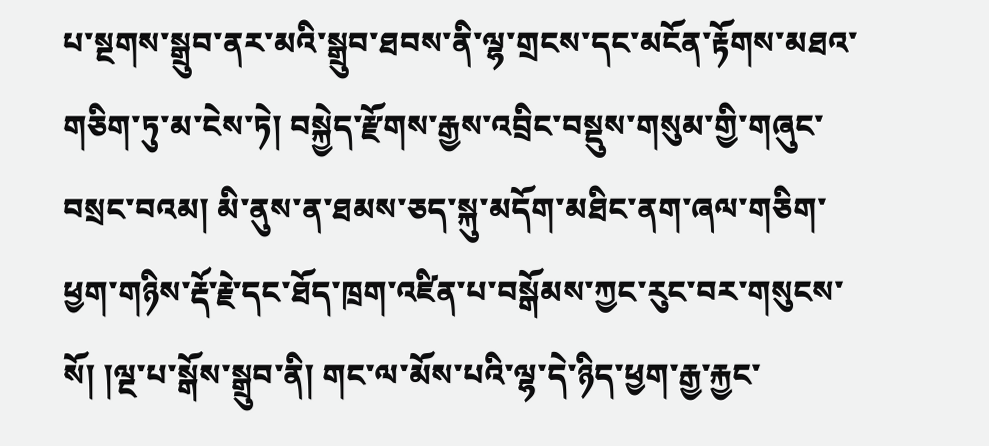པ་སྔགས་སྒྲུབ་ནར་མའི་སྒྲུབ་ཐབས་ནི་ལྷ་གྲངས་དང་མངོན་རྟོགས་མཐའ་གཅིག་ཏུ་མ་ངེས་ཏེ། བསྐྱེད་རྫོགས་རྒྱས་འབྲིང་བསྡུས་གསུམ་གྱི་གཞུང་བསྲང་བའམ། མི་ནུས་ན་ཐམས་ཅད་སྐུ་མདོག་མཐིང་ནག་ཞལ་གཅིག་ཕྱག་གཉིས་རྡོ་རྗེ་དང་ཐོད་ཁྲག་འཛིན་པ་བསྒོམས་ཀྱང་རུང་བར་གསུངས་སོ། །ལྔ་པ་སྒོས་སྒྲུབ་ནི། གང་ལ་མོས་པའི་ལྷ་དེ་ཉིད་ཕྱག་རྒྱ་རྐྱང་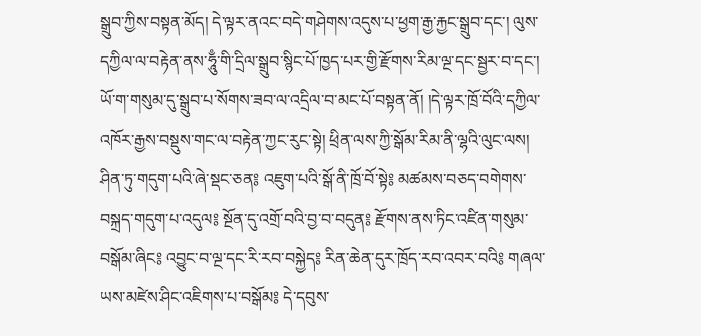སྒྲུབ་ཀྱིས་བསྟན་མོད། དེ་ལྟར་ནའང་བདེ་གཤེགས་འདུས་པ་ཕྱག་རྒྱ་རྐྱང་སྒྲུབ་དང་། ལུས་དཀྱིལ་ལ་བརྟེན་ནས་ཧཱུྃ་གི་དྲིལ་སྒྲུབ་སྙིང་པོ་ཁྱད་པར་གྱི་རྫོགས་རིམ་ལྔ་དང་སྦྱར་བ་དང་། ཡོ་ག་གསུམ་དུ་སྒྲུབ་པ་སོགས་ཟབ་ལ་འདྲིལ་བ་མང་པོ་བསྟན་ནོ། །དེ་ལྟར་ཁྲོ་བོའི་དཀྱིལ་འཁོར་རྒྱས་བསྡུས་གང་ལ་བརྟེན་ཀྱང་རུང་སྟེ། ཕྲིན་ལས་ཀྱི་སྒོམ་རིམ་ནི་ལྷའི་ལུང་ལས། ཤིན་ཏུ་གདུག་པའི་ཞེ་སྡང་ཅན༔ འཇུག་པའི་སྒོ་ནི་ཁྲོ་བོ་སྟེ༔ མཚམས་བཅད་བགེགས་བསྐྲད་གདུག་པ་འདུལ༔ སྔོན་དུ་འགྲོ་བའི་བྱ་བ་བདུན༔ རྫོགས་ནས་ཏིང་འཛིན་གསུམ་བསྒོམ་ཞིང༔ འབྱུང་བ་ལྔ་དང་རི་རབ་བསྐྱེད༔ རིན་ཆེན་དུར་ཁྲོད་རབ་འབར་བའི༔ གཞལ་ཡས་མཛེས་ཤིང་འཇིགས་པ་བསྒོམ༔ དེ་དབུས་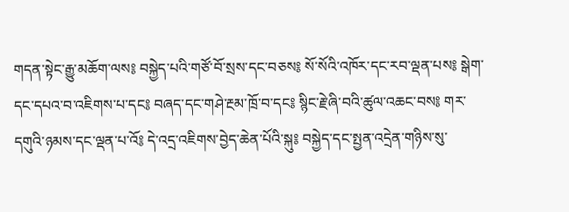གདན་སྟེང་རྒྱུ་མཆོག་ལས༔ བསྐྱེད་པའི་གཙོ་བོ་སྲས་དང་བཅས༔ སོ་སོའི་འཁོར་དང་རབ་ལྡན་པས༔ སྒེག་དང་དཔའ་བ་འཇིགས་པ་དང༔ བཞད་དང་གཤེ་རྔམ་ཁྲོ་བ་དང༔ སྙིང་རྗེ་ཞི་བའི་ཚུལ་འཆང་བས༔ གར་དགུའི་ཉམས་དང་ལྡན་པ་འོ༔ དེ་འདྲ་འཇིགས་བྱེད་ཆེན་པོའི་སྐུ༔ བསྐྱེད་དང་སྤྱན་འདྲེན་གཉིས་སུ་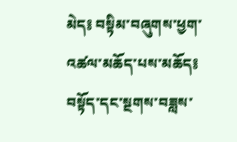མེད༔ བསྟིམ་བཞུགས་ཕྱག་འཚལ་མཆོད་པས་མཆོད༔ བསྟོད་དང་སྔགས་བཟླས་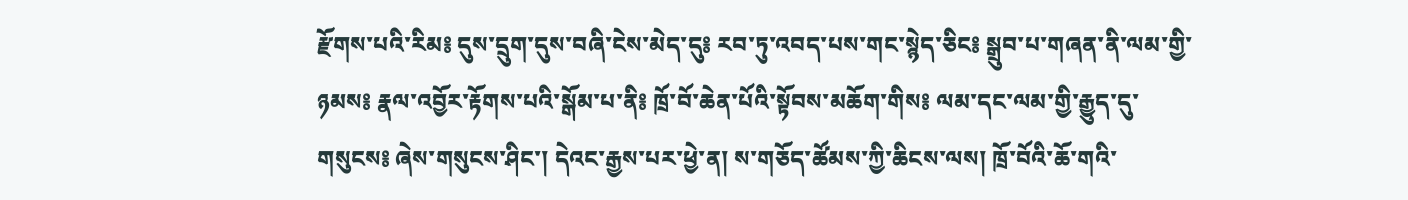རྫོགས་པའི་རིམ༔ དུས་དྲུག་དུས་བཞི་ངེས་མེད་དུ༔ རབ་ཏུ་འབད་པས་གང་སྙེད་ཅིང༔ སྒྲུབ་པ་གཞན་ནི་ལམ་གྱི་ཉམས༔ རྣལ་འབྱོར་རྟོགས་པའི་སྒོམ་པ་ནི༔ ཁྲོ་བོ་ཆེན་པོའི་སྟོབས་མཆོག་གིས༔ ལམ་དང་ལམ་གྱི་རྒྱུད་དུ་གསུངས༔ ཞེས་གསུངས་ཤིང་། དེའང་རྒྱས་པར་ཕྱེ་ན། ས་གཅོད་ཚོམས་ཀྱི་ཆིངས་ལས། ཁྲོ་བོའི་ཆོ་གའི་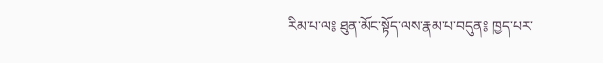རིམ་པ་ལ༔ ཐུན་མོང་སྟོད་ལས་རྣམ་པ་བདུན༔ ཁྱད་པར་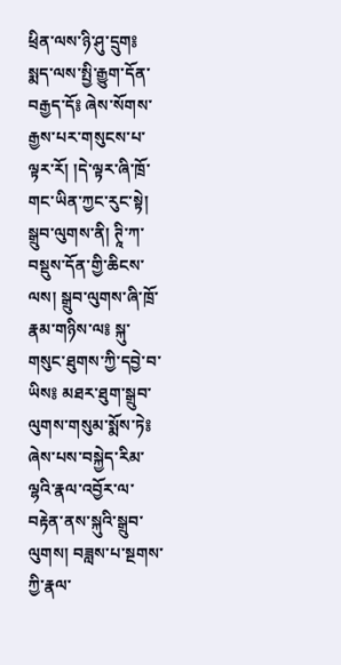ཕྲིན་ལས་ཉི་ཤུ་དྲུག༔ སྨད་ལས་སྤྱི་རྒྱུག་དོན་བརྒྱད་དོ༔ ཞེས་སོགས་རྒྱས་པར་གསུངས་པ་ལྟར་རོ། །དེ་ལྟར་ཞི་ཁྲོ་གང་ཡིན་ཀྱང་རུང་སྟེ། སྒྲུབ་ལུགས་ནི། ཊཱི་ཀ་བསྡུས་དོན་གྱི་ཆིངས་ལས། སྒྲུབ་ལུགས་ཞི་ཁྲོ་རྣམ་གཉིས་ལ༔ སྐུ་གསུང་ཐུགས་ཀྱི་དབྱེ་བ་ཡིས༔ མཐར་ཐུག་སྒྲུབ་ལུགས་གསུམ་སྨོས་ཏེ༔ ཞེས་པས་བསྐྱེད་རིམ་ལྷའི་རྣལ་འབྱོར་ལ་བརྟེན་ནས་སྐུའི་སྒྲུབ་ལུགས། བཟླས་པ་སྔགས་ཀྱི་རྣལ་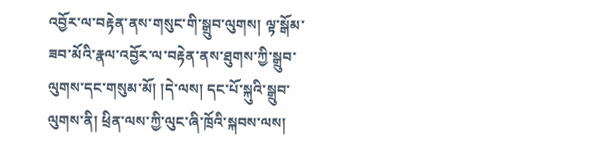འབྱོར་ལ་བརྟེན་ནས་གསུང་གི་སྒྲུབ་ལུགས། ལྟ་སྒོམ་ཟབ་མོའི་རྣལ་འབྱོར་ལ་བརྟེན་ནས་ཐུགས་ཀྱི་སྒྲུབ་ལུགས་དང་གསུམ་མོ། །དེ་ལས། དང་པོ་སྐུའི་སྒྲུབ་ལུགས་ནི། ཕྲིན་ལས་ཀྱི་ལུང་ཞི་ཁྲོའི་སྐབས་ལས།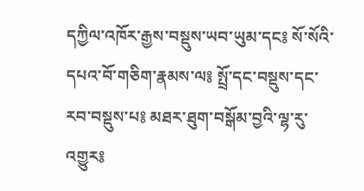དཀྱིལ་འཁོར་རྒྱས་བསྡུས་ཡབ་ཡུམ་དང༔ སོ་སོའི་དཔའ་བོ་གཅིག་རྣམས་ལ༔ སྤྲོ་དང་བསྡུས་དང་རབ་བསྡུས་པ༔ མཐར་ཐུག་བསྒོམ་བྱའི་ལྷ་རུ་འགྱུར༔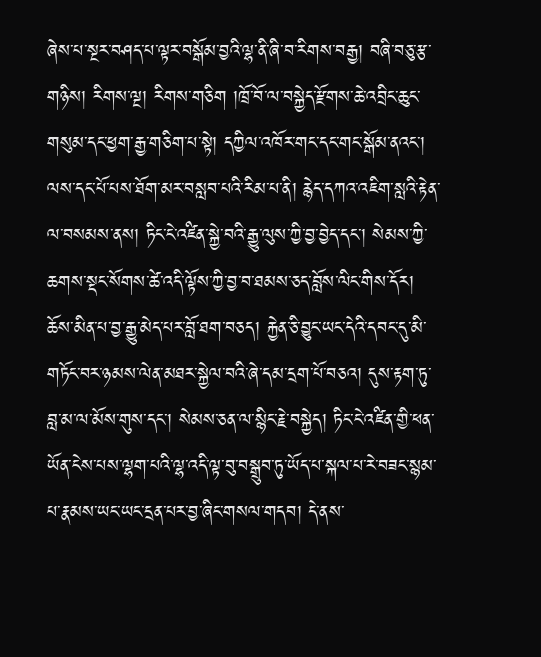ཞེས་པ་སྔར་བཤད་པ་ལྟར་བསྒོམ་བྱའི་ལྷ་ནི་ཞི་བ་རིགས་བརྒྱ། བཞི་བཅུ་རྩ་གཉིས། རིགས་ལྔ། རིགས་གཅིག །ཁྲོ་བོ་ལ་བསྐྱེད་རྫོགས་ཆེ་འབྲིང་ཆུང་གསུམ་དང་ཕྱག་རྒྱ་གཅིག་པ་སྟེ། དཀྱིལ་འཁོར་གང་དང་གང་སྒོམ་ནའང་། ལས་དང་པོ་པས་ཐོག་མར་བསླབ་པའི་རིམ་པ་ནི། རྙེད་དཀའ་འཇིག་སླའི་རྟེན་ལ་བསམས་ནས། ཏིང་ངེ་འཛིན་སྐྱེ་བའི་རྒྱུ་ལུས་ཀྱི་བྱ་བྱེད་དང་། སེམས་ཀྱི་ཆགས་སྡང་སོགས་ཚེ་འདི་ལྟོས་ཀྱི་བྱ་བ་ཐམས་ཅད་བློས་ལིང་གིས་དོར། ཆོས་མིན་པ་བྱ་རྒྱུ་མེད་པར་བློ་ཐག་བཅད། རྐྱེན་ཅི་བྱུང་ཡང་དེའི་དབང་དུ་མི་གཏོང་བར་ཉམས་ལེན་མཐར་སྐྱེལ་བའི་ཞེ་དམ་དྲག་པོ་བཅའ། དུས་རྟག་ཏུ་བླ་མ་ལ་མོས་གུས་དང་། སེམས་ཅན་ལ་སྙིང་རྗེ་བསྐྱེད། ཏིང་ངེ་འཛིན་གྱི་ཕན་ཡོན་ངེས་པས་ལྷག་པའི་ལྷ་འདི་ལྟ་བུ་བསྒྲུབ་ཏུ་ཡོད་པ་སྐལ་པ་རེ་བཟང་སྙམ་པ་རྣམས་ཡང་ཡང་དྲན་པར་བྱ་ཞིང་གསལ་གདབ། དེ་ནས་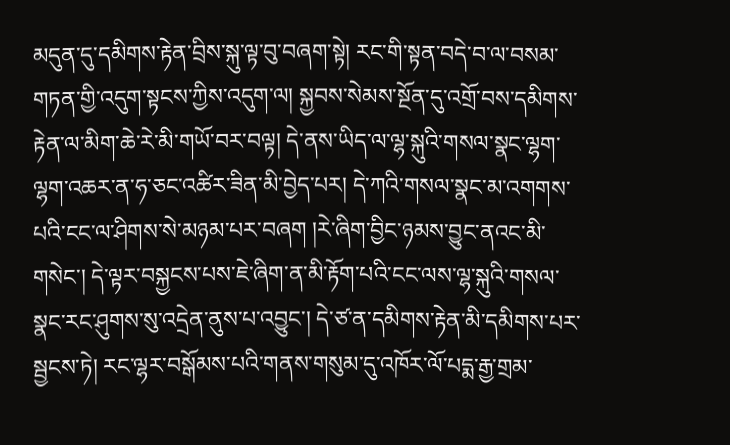མདུན་དུ་དམིགས་རྟེན་བྲིས་སྐུ་ལྟ་བུ་བཞག་སྟེ། རང་གི་སྟན་བདེ་བ་ལ་བསམ་གཏན་གྱི་འདུག་སྟངས་ཀྱིས་འདུག་ལ། སྐྱབས་སེམས་སྔོན་དུ་འགྲོ་བས་དམིགས་རྟེན་ལ་མིག་ཆེ་རེ་མི་གཡོ་བར་བལྟ། དེ་ནས་ཡིད་ལ་ལྷ་སྐུའི་གསལ་སྣང་ལྷག་ལྷག་འཆར་ན་ཧ་ཅང་འཚིར་ཟིན་མི་བྱེད་པར། དེ་ཀའི་གསལ་སྣང་མ་འགགས་པའི་ངང་ལ་ཤིགས་སེ་མཉམ་པར་བཞག །རེ་ཞིག་བྱིང་ཉམས་བྱུང་ནའང་མི་གསེང་། དེ་ལྟར་བསྐྱངས་པས་ཇེ་ཞིག་ན་མི་རྟོག་པའི་ངང་ལས་ལྷ་སྐུའི་གསལ་སྣང་རང་ཤུགས་སུ་འདྲེན་ནུས་པ་འབྱུང་། དེ་ཙ་ན་དམིགས་རྟེན་མི་དམིགས་པར་སྦྱངས་ཏེ། རང་ལྷར་བསྒོམས་པའི་གནས་གསུམ་དུ་འཁོར་ལོ་པདྨ་རྒྱ་གྲམ་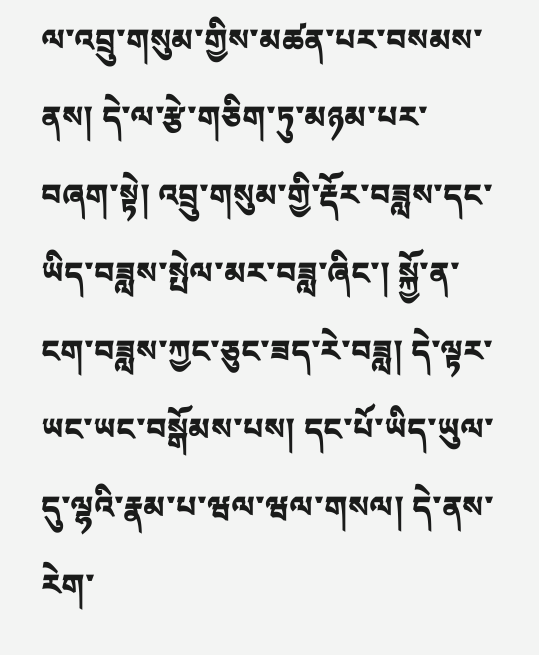ལ་འབྲུ་གསུམ་གྱིས་མཚན་པར་བསམས་ནས། དེ་ལ་རྩེ་གཅིག་ཏུ་མཉམ་པར་བཞག་སྟེ། འབྲུ་གསུམ་གྱི་རྡོར་བཟླས་དང་ཡིད་བཟླས་སྤེལ་མར་བཟླ་ཞིང་། སྐྱོ་ན་ངག་བཟླས་ཀྱང་ཅུང་ཟད་རེ་བཟླ། དེ་ལྟར་ཡང་ཡང་བསྒོམས་པས། དང་པོ་ཡིད་ཡུལ་དུ་ལྷའི་རྣམ་པ་ཝལ་ཝལ་གསལ། དེ་ནས་རེག་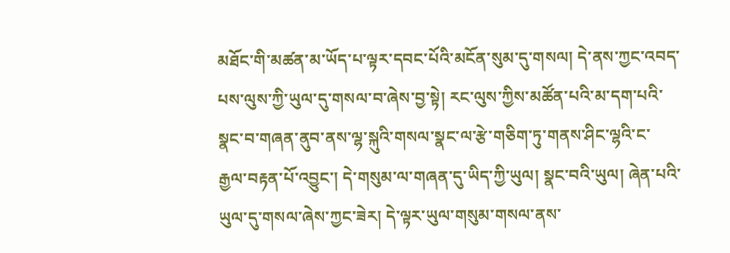མཐོང་གི་མཚན་མ་ཡོད་པ་ལྟར་དབང་པོའི་མངོན་སུམ་དུ་གསལ། དེ་ནས་ཀྱང་འབད་པས་ལུས་ཀྱི་ཡུལ་དུ་གསལ་བ་ཞེས་བྱ་སྟེ། རང་ལུས་ཀྱིས་མཚོན་པའི་མ་དག་པའི་སྣང་བ་གཞན་ནུབ་ནས་ལྷ་སྐུའི་གསལ་སྣང་ལ་རྩེ་གཅིག་ཏུ་གནས་ཤིང་ལྷའི་ང་རྒྱལ་བརྟན་པོ་འབྱུང་། དེ་གསུམ་ལ་གཞན་དུ་ཡིད་ཀྱི་ཡུལ། སྣང་བའི་ཡུལ། ཞེན་པའི་ཡུལ་དུ་གསལ་ཞེས་ཀྱང་ཟེར། དེ་ལྟར་ཡུལ་གསུམ་གསལ་ནས་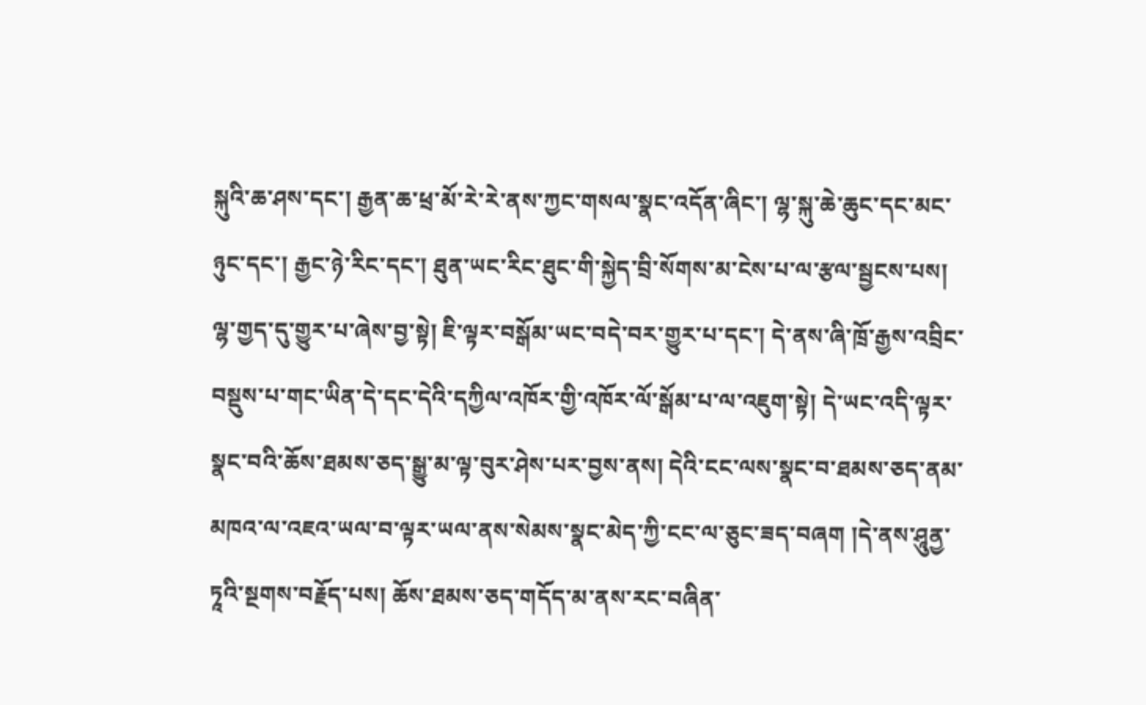སྐུའི་ཆ་ཤས་དང་། རྒྱན་ཆ་ཕྲ་མོ་རེ་རེ་ནས་ཀྱང་གསལ་སྣང་འདོན་ཞིང་། ལྷ་སྐུ་ཆེ་ཆུང་དང་མང་ཉུང་དང་། རྒྱང་ཉེ་རིང་དང་། ཐུན་ཡང་རིང་ཐུང་གི་སྐྱེད་བྲི་སོགས་མ་ངེས་པ་ལ་རྩལ་སྦྱངས་པས། ལྷ་གྱད་དུ་གྱུར་པ་ཞེས་བྱ་སྟེ། ཇི་ལྟར་བསྒོམ་ཡང་བདེ་བར་གྱུར་པ་དང་། དེ་ནས་ཞི་ཁྲོ་རྒྱས་འབྲིང་བསྡུས་པ་གང་ཡིན་དེ་དང་དེའི་དཀྱིལ་འཁོར་གྱི་འཁོར་ལོ་སྒོམ་པ་ལ་འཇུག་སྟེ། དེ་ཡང་འདི་ལྟར་སྣང་བའི་ཆོས་ཐམས་ཅད་སྒྱུ་མ་ལྟ་བུར་ཤེས་པར་བྱས་ནས། དེའི་ངང་ལས་སྣང་བ་ཐམས་ཅད་ནམ་མཁའ་ལ་འཇའ་ཡལ་བ་ལྟར་ཡལ་ནས་སེམས་སྣང་མེད་ཀྱི་ངང་ལ་ཅུང་ཟད་བཞག །དེ་ནས་ཤཱུནྱ་ཏཱའི་སྔགས་བརྗོད་པས། ཆོས་ཐམས་ཅད་གདོད་མ་ནས་རང་བཞིན་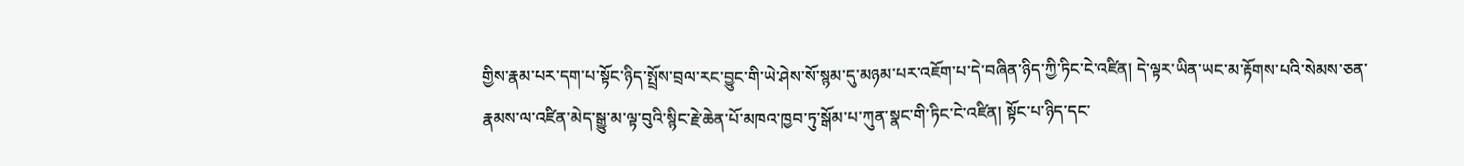གྱིས་རྣམ་པར་དག་པ་སྟོང་ཉིད་སྤྲོས་བྲལ་རང་བྱུང་གི་ཡེ་ཤེས་སོ་སྙམ་དུ་མཉམ་པར་འཇོག་པ་དེ་བཞིན་ཉིད་ཀྱི་ཏིང་ངེ་འཛིན། དེ་ལྟར་ཡིན་ཡང་མ་རྟོགས་པའི་སེམས་ཅན་རྣམས་ལ་འཛིན་མེད་སྒྱུ་མ་ལྟ་བུའི་སྙིང་རྗེ་ཆེན་པོ་མཁའ་ཁྱབ་ཏུ་སྒོམ་པ་ཀུན་སྣང་གི་ཏིང་ངེ་འཛིན། སྟོང་པ་ཉིད་དང་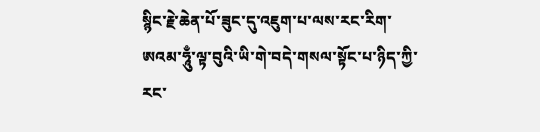སྙིང་རྗེ་ཆེན་པོ་ཟུང་དུ་འཇུག་པ་ལས་རང་རིག་ཨའམ་ཧཱུྃ་ལྟ་བུའི་ཡི་གེ་བདེ་གསལ་སྟོང་པ་ཉིད་ཀྱི་རང་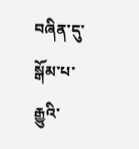བཞིན་དུ་སྒོམ་པ་རྒྱུའི་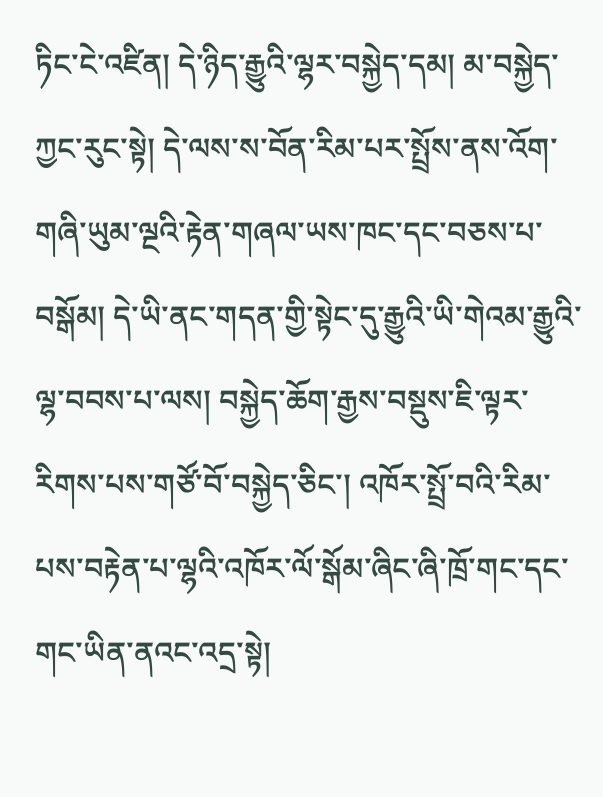ཏིང་ངེ་འཛིན། དེ་ཉིད་རྒྱུའི་ལྷར་བསྐྱེད་དམ། མ་བསྐྱེད་ཀྱང་རུང་སྟེ། དེ་ལས་ས་བོན་རིམ་པར་སྤྲོས་ནས་འོག་གཞི་ཡུམ་ལྔའི་རྟེན་གཞལ་ཡས་ཁང་དང་བཅས་པ་བསྒོམ། དེ་ཡི་ནང་གདན་གྱི་སྟེང་དུ་རྒྱུའི་ཡི་གེའམ་རྒྱུའི་ལྷ་བབས་པ་ལས། བསྐྱེད་ཆོག་རྒྱས་བསྡུས་ཇི་ལྟར་རིགས་པས་གཙོ་བོ་བསྐྱེད་ཅིང་། འཁོར་སྤྲོ་བའི་རིམ་པས་བརྟེན་པ་ལྷའི་འཁོར་ལོ་སྒོམ་ཞིང་ཞི་ཁྲོ་གང་དང་གང་ཡིན་ནའང་འདྲ་སྟེ།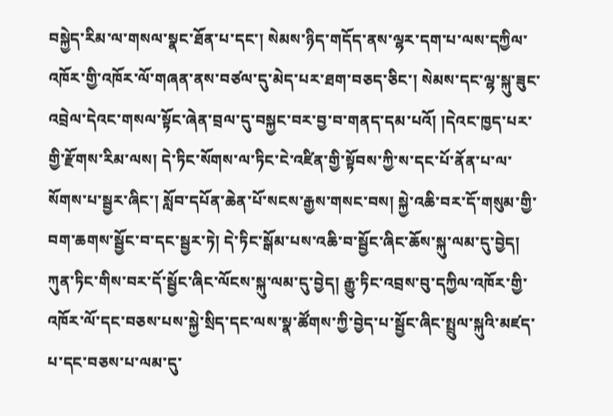བསྐྱེད་རིམ་ལ་གསལ་སྣང་ཐོན་པ་དང་། སེམས་ཉིད་གདོད་ནས་ལྷར་དག་པ་ལས་དཀྱིལ་འཁོར་གྱི་འཁོར་ལོ་གཞན་ནས་བཙལ་དུ་མེད་པར་ཐག་བཅད་ཅིང་། སེམས་དང་ལྷ་སྐུ་ཟུང་འབྲེལ་དེའང་གསལ་སྟོང་ཞེན་བྲལ་དུ་བསྐྱང་བར་བྱ་བ་གནད་དམ་པའོ། །དེའང་ཁྱད་པར་གྱི་རྫོགས་རིམ་ལས། དེ་ཏིང་སོགས་ལ་ཏིང་ངེ་འཛིན་གྱི་སྟོབས་ཀྱི་ས་དང་པོ་ནོན་པ་ལ་སོགས་པ་སྦྱར་ཞིང་། སློབ་དཔོན་ཆེན་པོ་སངས་རྒྱས་གསང་བས། སྐྱེ་འཆི་བར་དོ་གསུམ་གྱི་བག་ཆགས་སྦྱོང་བ་དང་སྦྱར་ཏེ། དེ་ཏིང་སྒོམ་པས་འཆི་བ་སྦྱོང་ཞིང་ཆོས་སྐུ་ལམ་དུ་བྱེད། ཀུན་ཏིང་གིས་བར་དོ་སྦྱོང་ཞིང་ལོངས་སྐུ་ལམ་དུ་བྱེད། རྒྱུ་ཏིང་འབྲས་བུ་དཀྱིལ་འཁོར་གྱི་འཁོར་ལོ་དང་བཅས་པས་སྐྱེ་སྲིད་དང་ལས་སྣ་ཚོགས་ཀྱི་བྱེད་པ་སྦྱོང་ཞིང་སྤྲུལ་སྐུའི་མཛད་པ་དང་བཅས་པ་ལམ་དུ་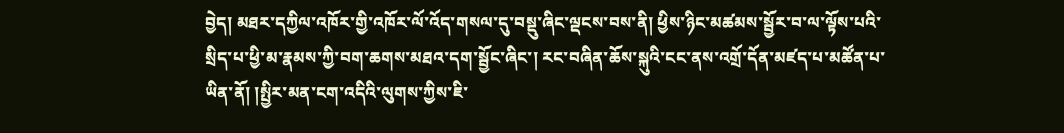བྱེད། མཐར་དཀྱིལ་འཁོར་གྱི་འཁོར་ལོ་འོད་གསལ་དུ་བསྡུ་ཞིང་ལྡངས་བས་ནི། ཕྱིས་ཉིང་མཚམས་སྦྱོར་བ་ལ་ལྟོས་པའི་སྲིད་པ་ཕྱི་མ་རྣམས་ཀྱི་བག་ཆགས་མཐའ་དག་སྦྱོང་ཞིང་། རང་བཞིན་ཆོས་སྐུའི་ངང་ནས་འགྲོ་དོན་མཛད་པ་མཚོན་པ་ཡིན་ནོ། །སྤྱིར་མན་ངག་འདིའི་ལུགས་ཀྱིས་ཇི་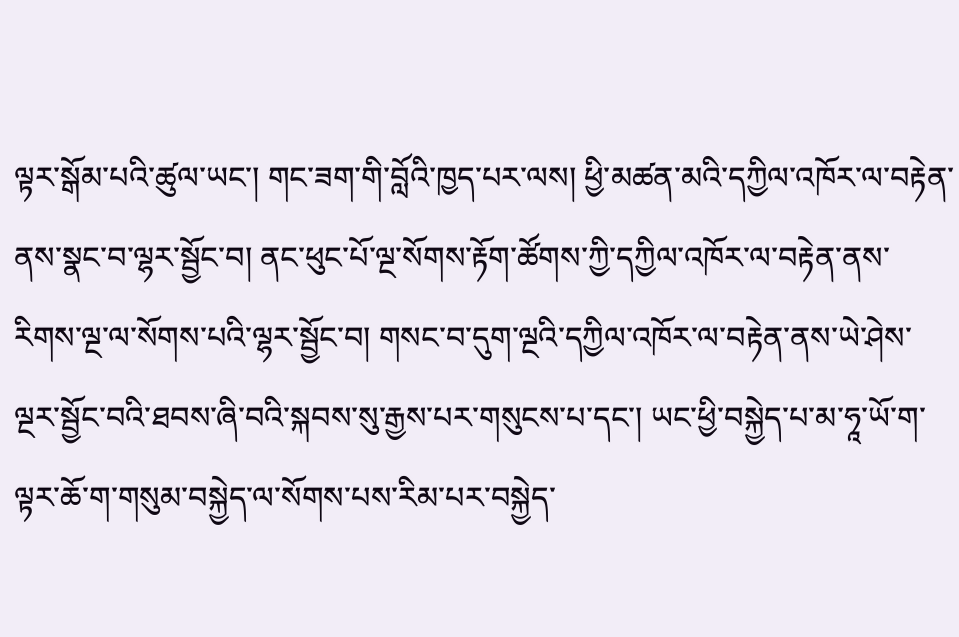ལྟར་སྒོམ་པའི་ཚུལ་ཡང་། གང་ཟག་གི་བློའི་ཁྱད་པར་ལས། ཕྱི་མཚན་མའི་དཀྱིལ་འཁོར་ལ་བརྟེན་ནས་སྣང་བ་ལྷར་སྦྱོང་བ། ནང་ཕུང་པོ་ལྔ་སོགས་རྟོག་ཚོགས་ཀྱི་དཀྱིལ་འཁོར་ལ་བརྟེན་ནས་རིགས་ལྔ་ལ་སོགས་པའི་ལྷར་སྦྱོང་བ། གསང་བ་དུག་ལྔའི་དཀྱིལ་འཁོར་ལ་བརྟེན་ནས་ཡེ་ཤེས་ལྔར་སྦྱོང་བའི་ཐབས་ཞི་བའི་སྐབས་སུ་རྒྱས་པར་གསུངས་པ་དང་། ཡང་ཕྱི་བསྐྱེད་པ་མ་ཧཱ་ཡོ་ག་ལྟར་ཆོ་ག་གསུམ་བསྐྱེད་ལ་སོགས་པས་རིམ་པར་བསྐྱེད་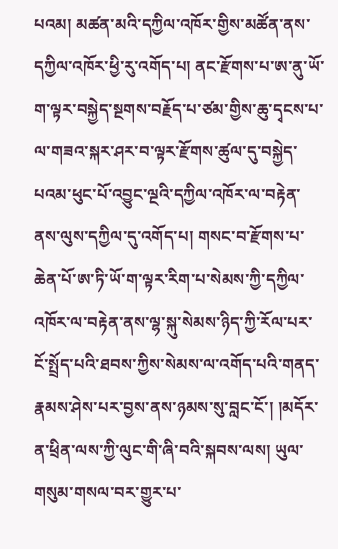པའམ། མཚན་མའི་དཀྱིལ་འཁོར་གྱིས་མཚོན་ནས་དཀྱིལ་འཁོར་ཕྱི་རུ་འགོད་པ། ནང་རྫོགས་པ་ཨ་ནུ་ཡོ་ག་ལྟར་བསྐྱེད་སྔགས་བརྗོད་པ་ཙམ་གྱིས་ཆུ་དྭངས་པ་ལ་གཟའ་སྐར་ཤར་བ་ལྟར་རྫོགས་ཚུལ་དུ་བསྐྱེད་པའམ་ཕུང་པོ་འབྱུང་ལྔའི་དཀྱིལ་འཁོར་ལ་བརྟེན་ནས་ལུས་དཀྱིལ་དུ་འགོད་པ། གསང་བ་རྫོགས་པ་ཆེན་པོ་ཨ་ཏི་ཡོ་ག་ལྟར་རིག་པ་སེམས་ཀྱི་དཀྱིལ་འཁོར་ལ་བརྟེན་ནས་ལྷ་སྐུ་སེམས་ཉིད་ཀྱི་རོལ་པར་ངོ་སྤྲོད་པའི་ཐབས་ཀྱིས་སེམས་ལ་འགོད་པའི་གནད་རྣམས་ཤེས་པར་བྱས་ནས་ཉམས་སུ་བླང་ངོ་། །མདོར་ན་ཕྲིན་ལས་ཀྱི་ལུང་གི་ཞི་བའི་སྐབས་ལས། ཡུལ་གསུམ་གསལ་བར་གྱུར་པ་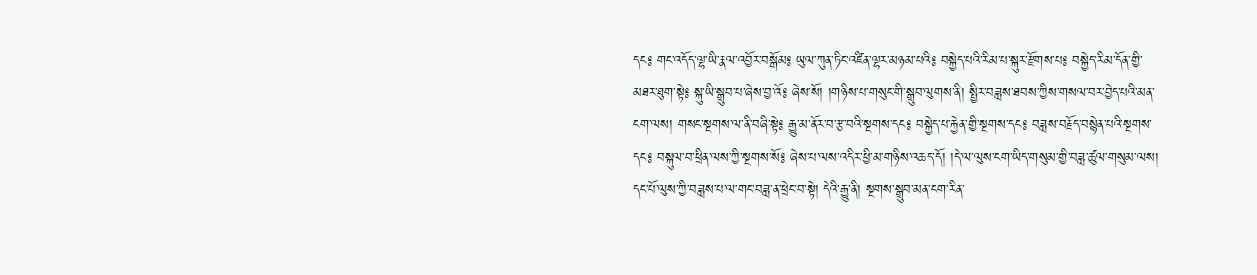དང༔ གང་འདོད་ལྷ་ཡི་རྣལ་འབྱོར་བསྒོམ༔ ཡུལ་ཀུན་ཏིང་འཛིན་ལྷར་མཉམ་པའི༔ བསྐྱེད་པའི་རིམ་པ་སྐུར་རྫོགས་པ༔ བསྐྱེད་རིམ་དོན་གྱི་མཐར་ཐུག་སྟེ༔ སྐུ་ཡི་སྒྲུབ་པ་ཞེས་བྱ་འོ༔ ཞེས་སོ། །གཉིས་པ་གསུང་གི་སྒྲུབ་ལུགས་ནི། སྤྱིར་བཟླས་ཐབས་ཀྱིས་གསལ་བར་བྱེད་པའི་མན་ངག་ལས། གསང་སྔགས་ལ་ནི་བཞི་སྟེ༔ རྒྱུ་མ་ནོར་བ་རྩ་བའི་སྔགས་དང༔ བསྐྱེད་པ་རྐྱེན་གྱི་སྔགས་དང༔ བཟླས་བརྗོད་བསྙེན་པའི་སྔགས་དང༔ བསྐུལ་བ་ཕྲིན་ལས་ཀྱི་སྔགས་སོ༔ ཞེས་པ་ལས་འདིར་ཕྱི་མ་གཉིས་འཆད་དོ། །དེ་ལ་ལུས་ངག་ཡིད་གསུམ་གྱི་བཟླ་ཚུལ་གསུམ་ལས། དང་པོ་ལུས་ཀྱི་བཟླས་པ་ལ་གང་བཟླ་ན་ཕྲེང་བ་སྟེ། དེའི་རྒྱུ་ནི། སྔགས་སྒྲུབ་མན་ངག་རིན་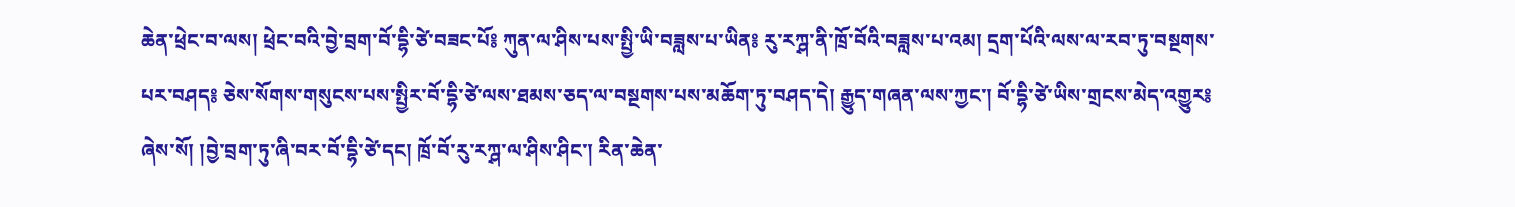ཆེན་ཕྲེང་བ་ལས། ཕྲེང་བའི་བྱེ་བྲག་བོ་དྷི་ཙེ་བཟང་པོ༔ ཀུན་ལ་ཤིས་པས་སྤྱི་ཡི་བཟླས་པ་ཡིན༔ རུ་རཀྴ་ནི་ཁྲོ་བོའི་བཟླས་པ་འམ། དྲག་པོའི་ལས་ལ་རབ་ཏུ་བསྔགས་པར་བཤད༔ ཅེས་སོགས་གསུངས་པས་སྤྱིར་བོ་དྷི་ཙེ་ལས་ཐམས་ཅད་ལ་བསྔགས་པས་མཆོག་ཏུ་བཤད་དེ། རྒྱུད་གཞན་ལས་ཀྱང་། བོ་དྷི་ཙེ་ཡིས་གྲངས་མེད་འགྱུར༔ ཞེས་སོ། །བྱེ་བྲག་ཏུ་ཞི་བར་བོ་དྷི་ཙེ་དང། ཁྲོ་བོ་རུ་རཀྴ་ལ་ཤིས་ཤིང་། རིན་ཆེན་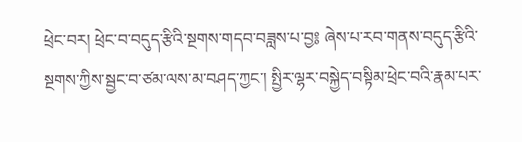ཕྲེང་བར། ཕྲེང་བ་བདུད་རྩིའི་སྔགས་གདབ་བཟླས་པ་བྱ༔ ཞེས་པ་རབ་གནས་བདུད་རྩིའི་སྔགས་ཀྱིས་སྦྱང་བ་ཙམ་ལས་མ་བཤད་ཀྱང་། སྤྱིར་ལྷར་བསྐྱེད་བསྟིམ་ཕྲེང་བའི་རྣམ་པར་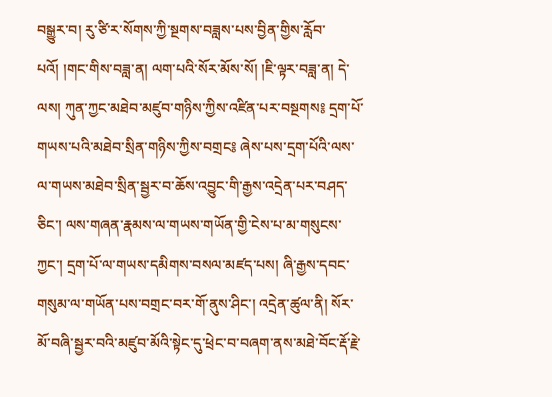བསྒྱུར་བ། རུ་ཙི་ར་སོགས་ཀྱི་སྔགས་བཟླས་པས་བྱིན་གྱིས་རློབ་པའོ། །གང་གིས་བཟླ་ན། ལག་པའི་སོར་མོས་སོ། །ཇི་ལྟར་བཟླ་ན། དེ་ལས། ཀུན་ཀྱང་མཐེབ་མཛུབ་གཉིས་ཀྱིས་འཛིན་པར་བསྔགས༔ དྲག་པོ་གཡས་པའི་མཐེབ་སྲིན་གཉིས་ཀྱིས་བགྲང༔ ཞེས་པས་དྲག་པོའི་ལས་ལ་གཡས་མཐེབ་སྲིན་སྦྱར་བ་ཆོས་འབྱུང་གི་རྒྱས་འདྲེན་པར་བཤད་ཅིང་། ལས་གཞན་རྣམས་ལ་གཡས་གཡོན་གྱི་ངེས་པ་མ་གསུངས་ཀྱང་། དྲག་པོ་ལ་གཡས་དམིགས་བསལ་མཛད་པས། ཞི་རྒྱས་དབང་གསུམ་ལ་གཡོན་པས་བགྲང་བར་གོ་ནུས་ཤིང་། འདྲེན་ཚུལ་ནི། སོར་མོ་བཞི་སྦྱར་བའི་མཛུབ་མོའི་སྟེང་དུ་ཕྲེང་བ་བཞག་ནས་མཐེ་བོང་རྡོ་རྗེ་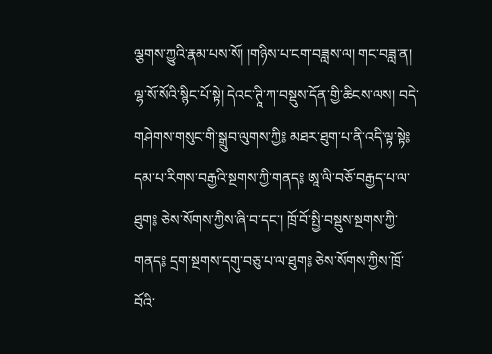ལྕགས་ཀྱུའི་རྣམ་པས་སོ། །གཉིས་པ་ངག་བཟླས་ལ། གང་བཟླ་ན། ལྷ་སོ་སོའི་སྙིང་པོ་སྟེ། དེའང་ཊཱི་ཀ་བསྡུས་དོན་གྱི་ཆིངས་ལས། བདེ་གཤེགས་གསུང་གི་སྒྲུབ་ལུགས་ཀྱི༔ མཐར་ཐུག་པ་ནི་འདི་ལྟ་སྟེ༔ དམ་པ་རིགས་བརྒྱའི་སྔགས་ཀྱི་གནད༔ ཨཱ་ལི་བཅོ་བརྒྱད་པ་ལ་ཐུག༔ ཅེས་སོགས་ཀྱིས་ཞི་བ་དང་། ཁྲོ་བོ་སྤྱི་བསྡུས་སྔགས་ཀྱི་གནད༔ དྲག་སྔགས་དགུ་བཅུ་པ་ལ་ཐུག༔ ཅེས་སོགས་ཀྱིས་ཁྲོ་བོའི་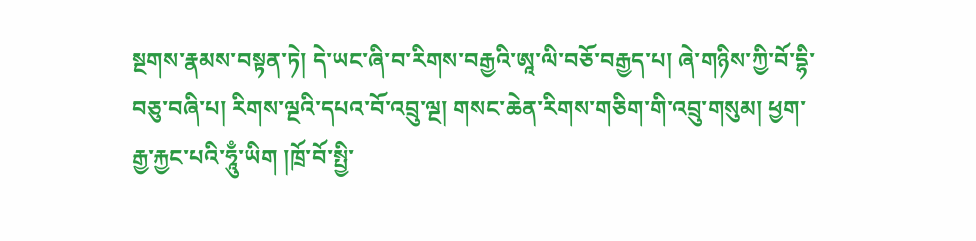སྔགས་རྣམས་བསྟན་ཏེ། དེ་ཡང་ཞི་བ་རིགས་བརྒྱའི་ཨཱ་ལི་བཅོ་བརྒྱད་པ། ཞེ་གཉིས་ཀྱི་བོ་དྷི་བཅུ་བཞི་པ། རིགས་ལྔའི་དཔའ་བོ་འབྲུ་ལྔ། གསང་ཆེན་རིགས་གཅིག་གི་འབྲུ་གསུམ། ཕྱག་རྒྱ་རྐྱང་པའི་ཧཱུྃ་ཡིག །ཁྲོ་བོ་སྤྱི་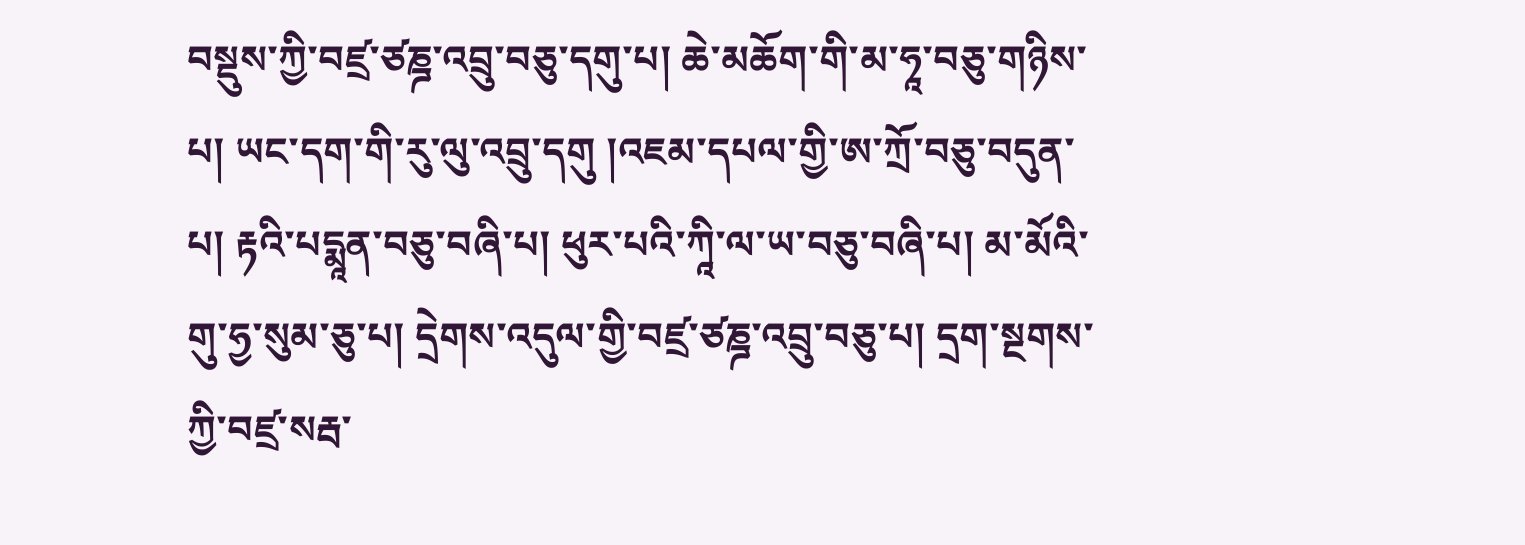བསྡུས་ཀྱི་བཛྲ་ཙཎྜ་འབྲུ་བཅུ་དགུ་པ། ཆེ་མཆོག་གི་མ་ཧཱ་བཅུ་གཉིས་པ། ཡང་དག་གི་རུ་ལུ་འབྲུ་དགུ །འཇམ་དཔལ་གྱི་ཨ་ཀྲོ་བཅུ་བདུན་པ། རྟའི་པདྨཱན་བཅུ་བཞི་པ། ཕུར་པའི་ཀཱི་ལ་ཡ་བཅུ་བཞི་པ། མ་མོའི་གུ་ཧྱ་སུམ་ཅུ་པ། དྲེགས་འདུལ་གྱི་བཛྲ་ཙཎྜ་འབྲུ་བཅུ་པ། དྲག་སྔགས་ཀྱི་བཛྲ་སརྦ་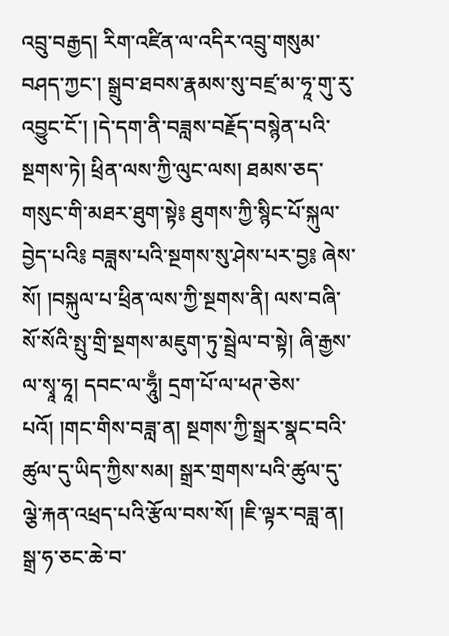འབྲུ་བརྒྱད། རིག་འཛིན་ལ་འདིར་འབྲུ་གསུམ་བཤད་ཀྱང་། སྒྲུབ་ཐབས་རྣམས་སུ་བཛྲ་མ་ཧཱ་གུ་རུ་འབྱུང་ངོ་། །དེ་དག་ནི་བཟླས་བརྗོད་བསྙེན་པའི་སྔགས་ཏེ། ཕྲིན་ལས་ཀྱི་ལུང་ལས། ཐམས་ཅད་གསུང་གི་མཐར་ཐུག་སྟེ༔ ཐུགས་ཀྱི་སྙིང་པོ་སྐུལ་བྱེད་པའི༔ བཟླས་པའི་སྔགས་སུ་ཤེས་པར་བྱ༔ ཞེས་སོ། །བསྐུལ་པ་ཕྲིན་ལས་ཀྱི་སྔགས་ནི། ལས་བཞི་སོ་སོའི་སྤུ་གྲི་སྔགས་མཇུག་ཏུ་སྦྲེལ་བ་སྟེ། ཞི་རྒྱས་ལ་སྭཱ་ཧཱ། དབང་ལ་ཧཱུྃ། དྲག་པོ་ལ་ཕཊ་ཅེས་པའོ། །གང་གིས་བཟླ་ན། སྔགས་ཀྱི་སྒྲར་སྣང་བའི་ཚུལ་དུ་ཡིད་ཀྱིས་སམ། སྒྲར་གྲགས་པའི་ཚུལ་དུ་ལྕེ་རྐན་འཕྲད་པའི་རྩོལ་བས་སོ། །ཇི་ལྟར་བཟླ་ན། སྒྲ་ཧ་ཅང་ཆེ་བ་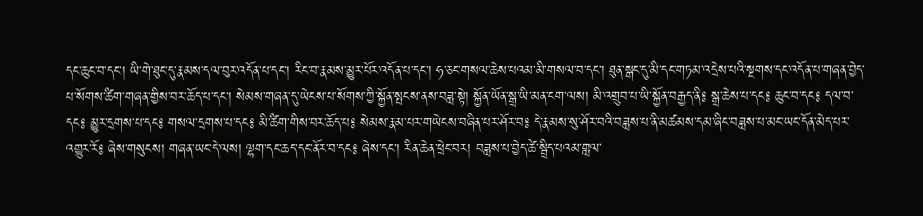དང་ཆུང་བ་དང་། ཡི་གེ་ཐུང་དུ་རྣམས་དལ་བུར་འདོན་པ་དང་། རིང་བ་རྣམས་མྱུར་པོར་འདོན་པ་དང་། ཧ་ཅང་གསལ་ཆེས་པའམ་མི་གསལ་བ་དང་། ཐུན་སྒང་དུ་མི་དང་གཏམ་འདྲེས་པའི་སྔགས་དང་འདོན་པ་གཞན་བྱེད་པ་སོགས་ཚིག་གཞན་གྱིས་བར་ཆོད་པ་དང་། སེམས་གཞན་དུ་ཡེངས་པ་སོགས་ཀྱི་སྐྱོན་སྤངས་ནས་བཟླ་སྟེ། སྐྱོན་ཡོན་སྒྲ་ཡི་མན་ངག་ལས། མི་འགྲུབ་པ་ཡི་སྐྱོན་བརྒྱད་ནི༔ སྒྲ་ཆེས་པ་དང༔ ཆུང་བ་དང༔ དལ་བ་དང༔ མྱུར་དྲགས་པ་དང༔ གསལ་དྲགས་པ་དང༔ མི་ཚིག་གིས་བར་ཆོད་པ༔ སེམས་རྣམ་པར་གཡེངས་བཞིན་པར་ཤོར་བ༔ དེ་རྣམས་སུ་ཤོར་བའི་བཟླས་པ་ནི་མཚམས་དམ་ཞིང་བཟླས་པ་མང་ཡང་དོན་མེད་པར་འགྱུར་རོ༔ ཞེས་གསུངས། གཞན་ཡང་དེ་ལས། ལྷག་དང་ཆད་དང་ནོར་བ་དང༔ ཞེས་དང་། རིན་ཆེན་ཕྲེང་བར། བཟླས་པ་བྱེད་ཚེ་སྦྲིད་པའམ་གླལ་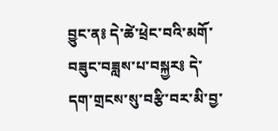བྱུང་ན༔ དེ་ཚེ་ཕྲེང་བའི་མགོ་བཟུང་བཟླས་པ་བསྐྱར༔ དེ་དག་གྲངས་སུ་བརྩི་བར་མི་བྱ་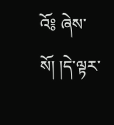འོ༔ ཞེས་སོ། །དེ་ལྟར་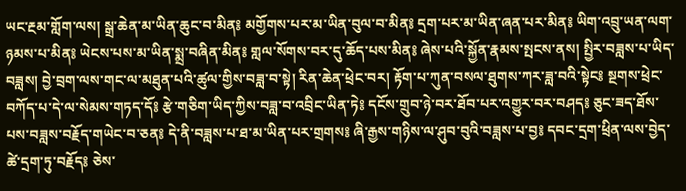ཡང་རྔམ་གློག་ལས། སྒྲ་ཆེན་མ་ཡིན་ཆུང་བ་མིན༔ མགྱོགས་པར་མ་ཡིན་བུལ་བ་མིན༔ དྲག་པར་མ་ཡིན་ཞན་པར་མིན༔ ཡིག་འབྲུ་ཡན་ལག་ཉམས་པ་མིན༔ ཡེངས་པས་མ་ཡིན་སྨྲ་བཞིན་མིན༔ གླལ་སོགས་བར་དུ་ཆོད་པས་མིན༔ ཞེས་པའི་སྐྱོན་རྣམས་སྤངས་ནས། སྤྱིར་བཟླས་པ་ཡིད་བཟླས། བྱེ་བྲག་ལས་གང་ལ་མཐུན་པའི་ཚུལ་གྱིས་བཟླ་བ་སྟེ། རིན་ཆེན་ཕྲེང་བར། རྟོག་པ་ཀུན་བསལ་ཐུགས་ཀར་ཟླ་བའི་སྟེང༔ སྔགས་ཕྲེང་བཀོད་པ་དེ་ལ་སེམས་གཏད་དོ༔ རྩེ་གཅིག་ཡིད་ཀྱིས་བཟླ་བ་འབྲིང་ཡིན་ཏེ༔ དངོས་གྲུབ་ཉེ་བར་ཐོབ་པར་འགྱུར་བར་བཤད༔ ཅུང་ཟད་ཐོས་པས་བཟླས་བརྗོད་གཡེང་བ་ཅན༔ དེ་ནི་བཟླས་པ་ཐ་མ་ཡིན་པར་གྲགས༔ ཞི་རྒྱས་གཉིས་ལ་ཤུབ་བུའི་བཟླས་པ་བྱ༔ དབང་དྲག་ཕྲིན་ལས་བྱེད་ཚེ་དྲག་ཏུ་བརྗོད༔ ཅེས་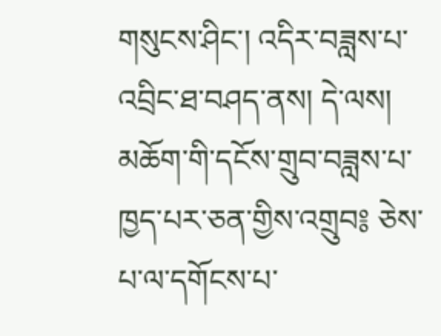གསུངས་ཤིང་། འདིར་བཟླས་པ་འབྲིང་ཐ་བཤད་ནས། དེ་ལས། མཆོག་གི་དངོས་གྲུབ་བཟླས་པ་ཁྱད་པར་ཅན་གྱིས་འགྲུབ༔ ཅེས་པ་ལ་དགོངས་པ་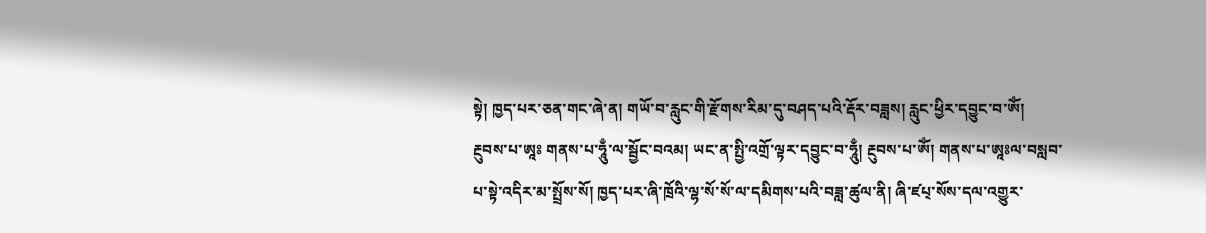སྟེ། ཁྱད་པར་ཅན་གང་ཞེ་ན། གཡོ་བ་རླུང་གི་རྫོགས་རིམ་དུ་བཤད་པའི་རྡོར་བཟླས། རླུང་ཕྱིར་དབྱུང་བ་ཨོཾ། རྔུབས་པ་ཨཱཿ གནས་པ་ཧཱུྃ་ལ་སྦྱོང་བའམ། ཡང་ན་སྤྱི་འགྲོ་ལྟར་དབྱུང་བ་ཧཱུྃ། རྔུབས་པ་ཨོཾ། གནས་པ་ཨཱཿལ་བསླབ་པ་སྟེ་འདིར་མ་སྤྲོས་སོ། ཁྱད་པར་ཞི་ཁྲོའི་ལྷ་སོ་སོ་ལ་དམིགས་པའི་བཟླ་ཚུལ་ནི། ཞི་ཛཔ྄་སོས་དལ་འགྱུར་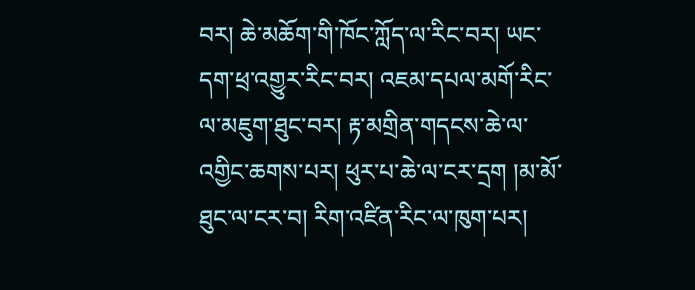བར། ཆེ་མཆོག་གི་ཁོང་ཀློད་ལ་རིང་བར། ཡང་དག་ཕྲ་འགྱུར་རིང་བར། འཇམ་དཔལ་མགོ་རིང་ལ་མཇུག་ཐུང་བར། རྟ་མགྲིན་གདངས་ཆེ་ལ་འགྱིང་ཆགས་པར། ཕུར་པ་ཆེ་ལ་ངར་དྲག །མ་མོ་ཐུང་ལ་ངར་བ། རིག་འཛིན་རིང་ལ་ཁུག་པར།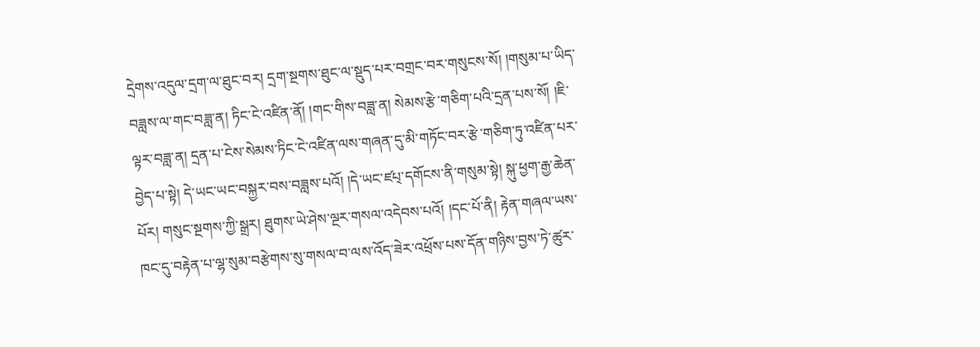དྲེགས་འདུལ་དྲག་ལ་ཐུང་བར། དྲག་སྔགས་ཐུང་ལ་སྡུད་པར་བགྲང་བར་གསུངས་སོ། །གསུམ་པ་ཡིད་བཟླས་ལ་གང་བཟླ་ན། ཏིང་ངེ་འཛིན་ནོ། །གང་གིས་བཟླ་ན། སེམས་རྩེ་གཅིག་པའི་དྲན་པས་སོ། །ཇི་ལྟར་བཟླ་ན། དྲན་པ་ངེས་སེམས་ཏིང་ངེ་འཛིན་ལས་གཞན་དུ་མི་གཏོང་བར་རྩེ་གཅིག་ཏུ་འཛིན་པར་བྱེད་པ་སྟེ། དེ་ཡང་ཡང་བསྐྱར་བས་བཟླས་པའོ། །དེ་ཡང་ཛཔ྄་དགོངས་ནི་གསུམ་སྟེ། སྐུ་ཕྱག་རྒྱ་ཆེན་པོར། གསུང་སྔགས་ཀྱི་སྒྲར། ཐུགས་ཡེ་ཤེས་ལྔར་གསལ་འདེབས་པའོ། །དང་པོ་ནི། རྟེན་གཞལ་ཡས་ཁང་དུ་བརྟེན་པ་ལྷ་སུམ་བརྩེགས་སུ་གསལ་བ་ལས་འོད་ཟེར་འཕྲོས་པས་དོན་གཉིས་བྱས་ཏེ་ཚུར་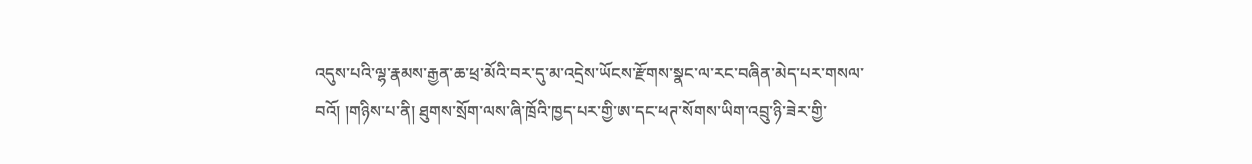འདུས་པའི་ལྷ་རྣམས་རྒྱན་ཆ་ཕྲ་མོའི་བར་དུ་མ་འདྲེས་ཡོངས་རྫོགས་སྣང་ལ་རང་བཞིན་མེད་པར་གསལ་བའོ། །གཉིས་པ་ནི། ཐུགས་སྲོག་ལས་ཞི་ཁྲོའི་ཁྱད་པར་གྱི་ཨ་དང་ཕཊ་སོགས་ཡིག་འབྲུ་ཉི་ཟེར་གྱི་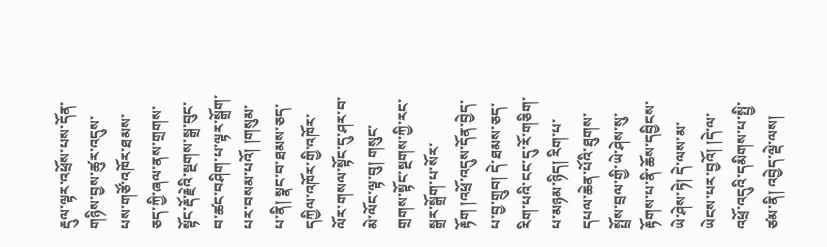རྡུལ་ལྟར་འཕྲོས་པས་དོན་གཉིས་བྱས་ཚུར་འདུས་པས་གཙོ་འཁོར་ཐམས་ཅད་ཀྱི་ཞལ་ནས་གྲགས་སྟོང་རྡོ་རྗེའི་སྔགས་སྒྲ་བུང་བ་ཚང་བཤིག་པ་ལྟར་སྒྲོག་པར་བསམ་པའོ། །གསུམ་པ་ནི། སྣང་བ་ཐམས་ཅད་དཀྱིལ་འཁོར་གྱི་འཁོར་ལོར་གསལ་སྟོང་དུ་ཤར་བ་མེ་ལོང་ལྟ་བུ། གསུང་གྲགས་སྟོང་སྔགས་ཀྱི་རང་སྒྲར་སྒྲོག་པ་སོར་རྟོག །འཕྲོ་འདུས་དོན་བྱེད་པ་བྱ་གྲུབ། དེ་ཐམས་ཅད་རིག་པའི་ངང་དུ་རོ་གཅིག་པ་མཉམ་ཉིད། རིག་པ་དཔལ་ཆེན་པོའི་ཐུགས་སྤྲོས་བྲལ་གྱི་ཡེ་ཤེས་སུ་རྟོགས་པ་ནི་ཆོས་དབྱིངས་ཡེ་ཤེས་ཏེ། དེ་ལས་མ་ཡེངས་པར་བྱའོ། །དེ་ལ་འཕྲོ་འདུའི་དམིགས་པ་སྤྱི་ཙམ་ནི། འབྱེད་ལྡེ་ལས།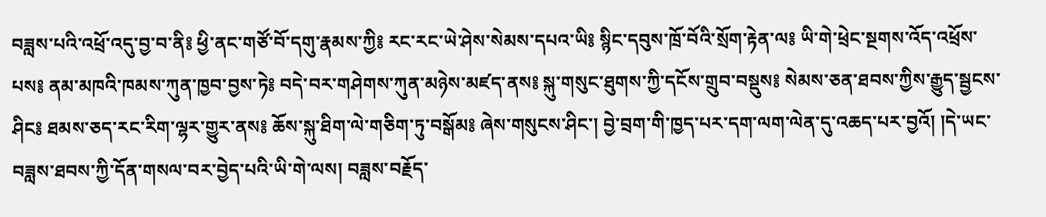བཟླས་པའི་འཕྲོ་འདུ་བྱ་བ་ནི༔ ཕྱི་ནང་གཙོ་བོ་དགུ་རྣམས་ཀྱི༔ རང་རང་ཡེ་ཤེས་སེམས་དཔའ་ཡི༔ སྙིང་དབུས་ཁྲོ་བོའི་སྲོག་རྟེན་ལ༔ ཡི་གེ་ཕྲེང་སྔགས་འོད་འཕྲོས་པས༔ ནམ་མཁའི་ཁམས་ཀུན་ཁྱབ་བྱས་ཏེ༔ བདེ་བར་གཤེགས་ཀུན་མཉེས་མཛད་ནས༔ སྐུ་གསུང་ཐུགས་ཀྱི་དངོས་གྲུབ་བསྡུས༔ སེམས་ཅན་ཐབས་ཀྱིས་རྒྱུད་སྦྱངས་ཤིང༔ ཐམས་ཅད་རང་རིག་ལྷར་གྱུར་ནས༔ ཆོས་སྐུ་ཐིག་ལེ་གཅིག་ཏུ་བསྒོམ༔ ཞེས་གསུངས་ཤིང་། བྱེ་བྲག་གི་ཁྱད་པར་དག་ལག་ལེན་དུ་འཆད་པར་བྱའོ། །དེ་ཡང་བཟླས་ཐབས་ཀྱི་དོན་གསལ་བར་བྱེད་པའི་ཡི་གེ་ལས། བཟླས་བརྗོད་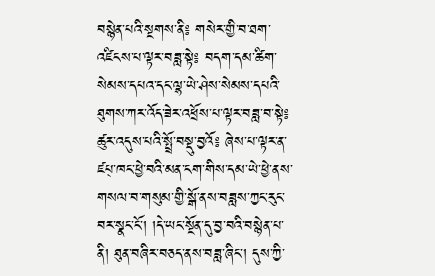བསྙེན་པའི་སྔགས་ནི༔ གསེར་གྱི་བ་ཐག་འཛིངས་པ་ལྟར་བཟླ་སྟེ༔ བདག་དམ་ཚིག་སེམས་དཔའ་དང་ལྷ་ཡེ་ཤེས་སེམས་དཔའི་ཐུགས་ཀར་འོད་ཟེར་འཕྲོས་པ་ལྟར་བཟླ་བ་སྟེ༔ ཚུར་འདུས་པའི་སྤྲོ་བསྡུ་བྱའོ༔ ཞེས་པ་ལྟར་ན་ཛཔ྄་ཁང་ཕྱེ་བའི་མན་ངག་གིས་དམ་ཡེ་ཕྱེ་ནས་གསལ་བ་གསུམ་གྱི་སྒོ་ནས་བཟླས་ཀྱང་རུང་བར་སྣང་ངོ་། །དེ་ཡང་སྔོན་དུ་བྱ་བའི་བསྙེན་པ་ནི། ཐུན་བཞིར་བཅད་ནས་བཟླ་ཞིང་། དུས་ཀྱི་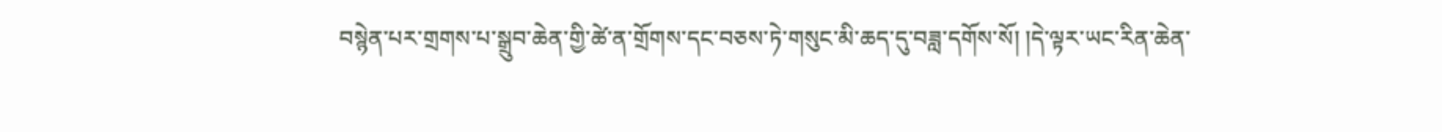བསྙེན་པར་གྲགས་པ་སྒྲུབ་ཆེན་གྱི་ཚེ་ན་གྲོགས་དང་བཅས་ཏེ་གསུང་མི་ཆད་དུ་བཟླ་དགོས་སོ། །དེ་ལྟར་ཡང་རིན་ཆེན་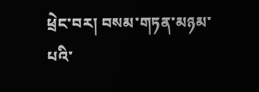ཕྲེང་བར། བསམ་གཏན་མཉམ་པའི་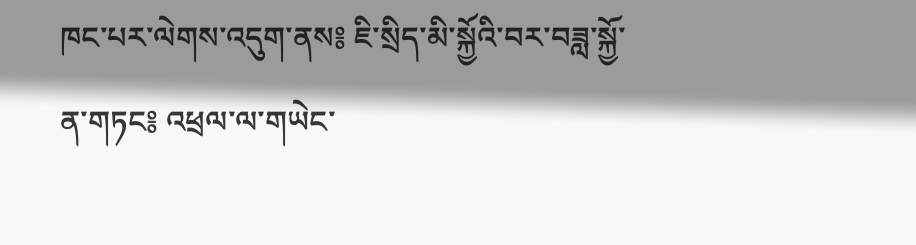ཁང་པར་ལེགས་འདུག་ནས༔ ཇི་སྲིད་མི་སྐྱོའི་བར་བཟླ་སྐྱོ་ན་གཏང༔ འཕྲལ་ལ་གཡེང་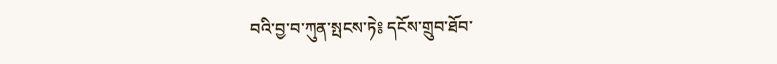བའི་བྱ་བ་ཀུན་སྤངས་ཏེ༔ དངོས་གྲུབ་ཐོབ་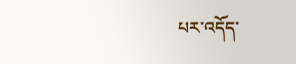པར་འདོད་